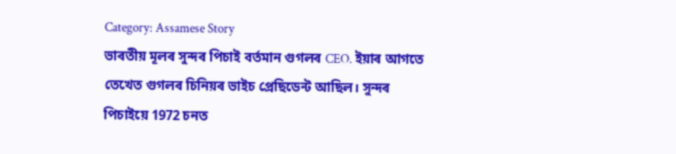Category: Assamese Story
ভাৰতীয় মূলৰ সুন্দৰ পিচাই বৰ্তমান গুগলৰ CEO. ইয়াৰ আগতে তেখেত গুগলৰ চিনিয়ৰ ভাইচ প্ৰেছিডেন্ট আছিল। সুন্দৰ পিচাইয়ে 1972 চনত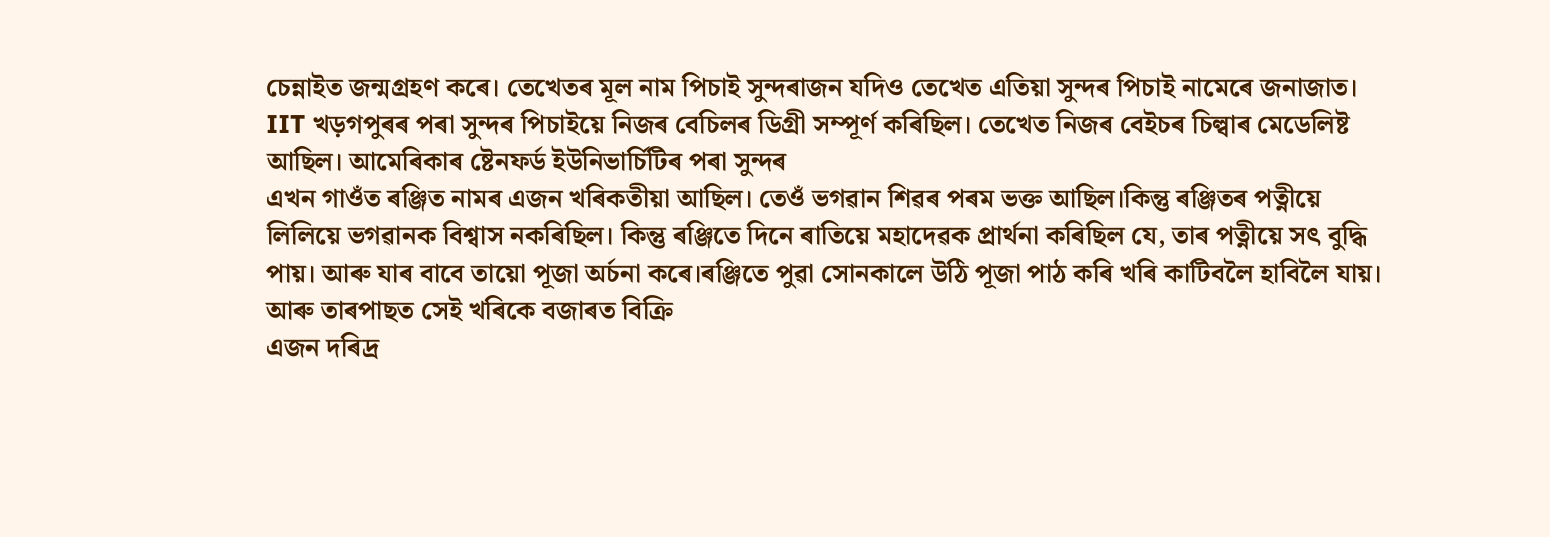চেন্নাইত জন্মগ্ৰহণ কৰে। তেখেতৰ মূল নাম পিচাই সুন্দৰাজন যদিও তেখেত এতিয়া সুন্দৰ পিচাই নামেৰে জনাজাত। IIT খড়গপুৰৰ পৰা সুন্দৰ পিচাইয়ে নিজৰ বেচিলৰ ডিগ্ৰী সম্পূৰ্ণ কৰিছিল। তেখেত নিজৰ বেইচৰ চিল্বাৰ মেডেলিষ্ট আছিল। আমেৰিকাৰ ষ্টেনফৰ্ড ইউনিভাৰ্চিটিৰ পৰা সুন্দৰ
এখন গাওঁত ৰঞ্জিত নামৰ এজন খৰিকতীয়া আছিল। তেওঁ ভগৱান শিৱৰ পৰম ভক্ত আছিল।কিন্তু ৰঞ্জিতৰ পত্নীয়ে লিলিয়ে ভগৱানক বিশ্বাস নকৰিছিল। কিন্তু ৰঞ্জিতে দিনে ৰাতিয়ে মহাদেৱক প্ৰাৰ্থনা কৰিছিল যে, তাৰ পত্নীয়ে সৎ বুদ্ধি পায়। আৰু যাৰ বাবে তায়ো পূজা অৰ্চনা কৰে।ৰঞ্জিতে পুৱা সোনকালে উঠি পূজা পাঠ কৰি খৰি কাটিবলৈ হাবিলৈ যায়। আৰু তাৰপাছত সেই খৰিকে বজাৰত বিক্রি
এজন দৰিদ্ৰ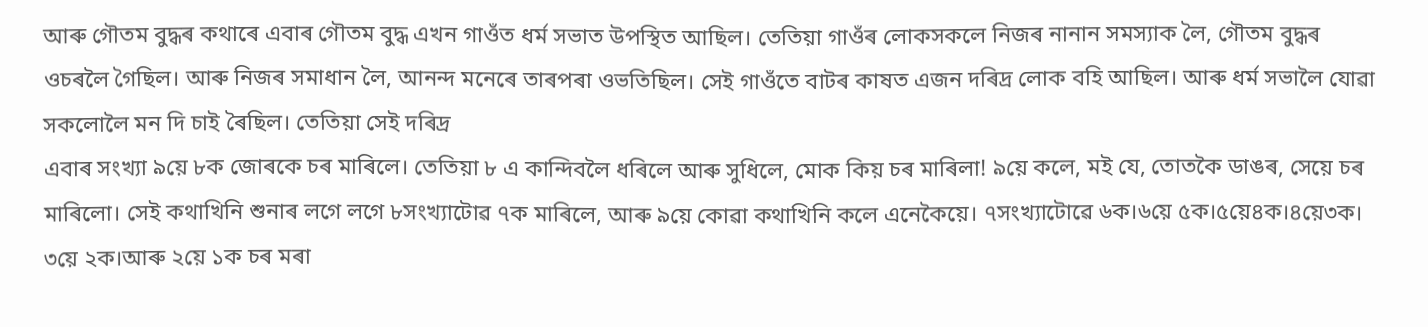আৰু গৌতম বুদ্ধৰ কথাৰে এবাৰ গৌতম বুদ্ধ এখন গাওঁত ধৰ্ম সভাত উপস্থিত আছিল। তেতিয়া গাওঁৰ লোকসকলে নিজৰ নানান সমস্যাক লৈ, গৌতম বুদ্ধৰ ওচৰলৈ গৈছিল। আৰু নিজৰ সমাধান লৈ, আনন্দ মনেৰে তাৰপৰা ওভতিছিল। সেই গাওঁতে বাটৰ কাষত এজন দৰিদ্ৰ লোক বহি আছিল। আৰু ধৰ্ম সভালৈ যোৱা সকলোলৈ মন দি চাই ৰৈছিল। তেতিয়া সেই দৰিদ্ৰ
এবাৰ সংখ্যা ৯য়ে ৮ক জোৰকে চৰ মাৰিলে। তেতিয়া ৮ এ কান্দিবলৈ ধৰিলে আৰু সুধিলে, মোক কিয় চৰ মাৰিলা! ৯য়ে কলে, মই যে, তোতকৈ ডাঙৰ, সেয়ে চৰ মাৰিলো। সেই কথাখিনি শুনাৰ লগে লগে ৮সংখ্যাটোৱ ৭ক মাৰিলে, আৰু ৯য়ে কোৱা কথাখিনি কলে এনেকৈয়ে। ৭সংখ্যাটোৱে ৬ক।৬য়ে ৫ক।৫য়ে৪ক।৪য়ে৩ক। ৩য়ে ২ক।আৰু ২য়ে ১ক চৰ মৰা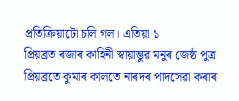প্ৰতিক্ৰিয়াটো চলি গল। এতিয়া ১
প্ৰিয়ব্ৰত ৰজাৰ কাহিনী স্বায়াম্ভুৱ মনুৰ জেষ্ঠ পুত্র প্ৰিয়ব্ৰতে কুমাৰ কালতে নাৰদৰ পাদসেৱা কৰাৰ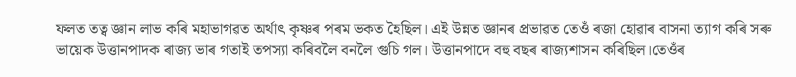ফলত তত্ব জ্ঞান লাভ কৰি মহাভাগৱত অৰ্থাৎ কৃষ্ণৰ পৰম ভকত হৈছিল। এই উন্নত জ্ঞানৰ প্ৰভাৱত তেওঁ ৰজা হোৱাৰ বাসনা ত্যাগ কৰি সৰু ভায়েক উত্তানপাদক ৰাজ্য ভাৰ গতাই তপস্যা কৰিবলৈ বনলৈ গুচি গল। উত্তানপাদে বহু বছৰ ৰাজ্যশাসন কৰিছিল।তেওঁৰ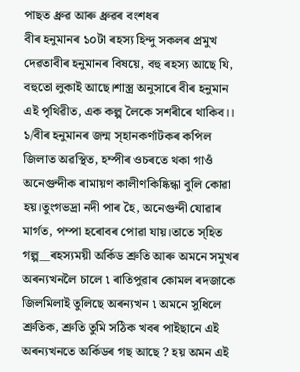পাছত ধ্ৰুৱ আৰু ধ্ৰুৱৰ বংশধৰ
বীৰ হনুমানৰ ১০টা ৰহস্য হিন্দু সকলৰ প্ৰমুখ দেৱতাবীৰ হনুমানৰ বিষয়ে, বহু ৰহস্য আছে যি, বহুতো লুকাই আছে।শাস্ত্র অনুসাৰে বীৰ হনুমান এই পৃথিৱীত, এক কল্প লৈকে সশৰীৰে থাকিব।। ১/বীৰ হনুমানৰ জন্ম স্হানকৰ্ণাটকৰ কপিল জিলাত অৱস্থিত, হম্পীৰ ওচৰতে থকা গাওঁ অনেগুন্দীক ৰামায়ণ কালীণকিষ্কিন্ধা বুলি কোৱা হয়।তুংগভদ্ৰা নদী পাৰ হৈ, অনেগুন্দী যোৱাৰ মাৰ্গত, পম্পা হৰোবৰ পোৱা যায়।তাতে স্হিত
গল্প__ৰহস্যময়ী অৰ্কিড শ্ৰুতি আৰু অমনে সমুখৰ অৰন্যখনলৈ চালে ৷ ৰাতিপুৱাৰ কোমল ৰদজাকে জিলমিলাই তুলিছে অৰন্যখন ৷ অমনে সুধিলে শ্ৰুতিক, শ্ৰুতি তুমি সঠিক খবৰ পাইছানে এই অৰন্যখনতে অৰ্কিডৰ গছ আছে ? হয় অমন এই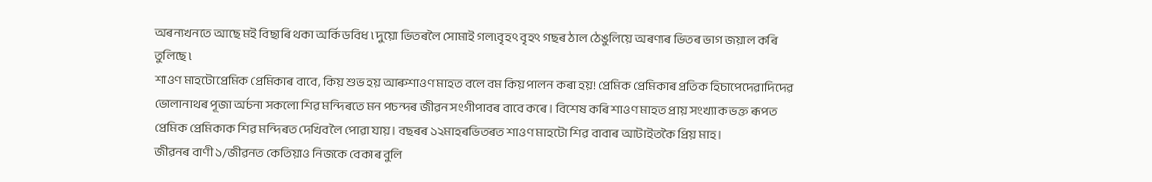অৰন্যখনতে আছে মই বিছাৰি থকা অৰ্কিডবিধ ৷ দুয়ো ভিতৰলৈ সোমাই গল৷বৃহৎ বৃহৎ গছৰ ঠাল ঠেঙুলিয়ে অৰণ্যৰ ভিতৰ ভাগ জয়াল কৰি তুলিছে ৷
শাওণ মাহটোপ্ৰেমিক প্ৰেমিকাৰ বাবে, কিয় শুভ হয় আৰুশাওণ মাহত বলে বম কিয় পালন কৰা হয়! প্ৰেমিক প্ৰেমিকাৰ প্ৰতিক হিচাপেদেৱাদিদেৱ ভোলানাথৰ পূজা অৰ্চনা সকলো শিৱ মন্দিৰতে মন পচন্দৰ জীৱন সংগীপাবৰ বাবে কৰে। বিশেষ কৰি শাওণ মাহত প্ৰায় সংখ্যাক ভক্ত ৰূপত প্ৰেমিক প্ৰেমিকাক শিৱ মন্দিৰত দেখিবলৈ পোৱা যায়। বছৰৰ ১২মাহৰভিতৰত শাওণ মাহটো শিৱ বাবাৰ আটাইতকৈ প্ৰিয় মাহ।
জীৱনৰ বাণী ১/জীৱনত কেতিয়াও নিজকে বেকাৰ বুলি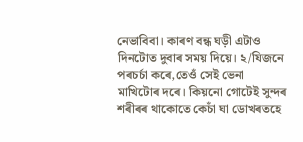নেভাবিবা। কাৰণ বন্ধ ঘড়ী এটাও দিনটোত দুবাৰ সময় দিয়ে। ২/যিজনে পৰচৰ্চা কৰে,তেওঁ সেই ভেনা মাখিটোৰ দৰে। কিয়নো গোটেই সুন্দৰ শৰীৰৰ থাকোতে কেচাঁ ঘা ডোখৰতহে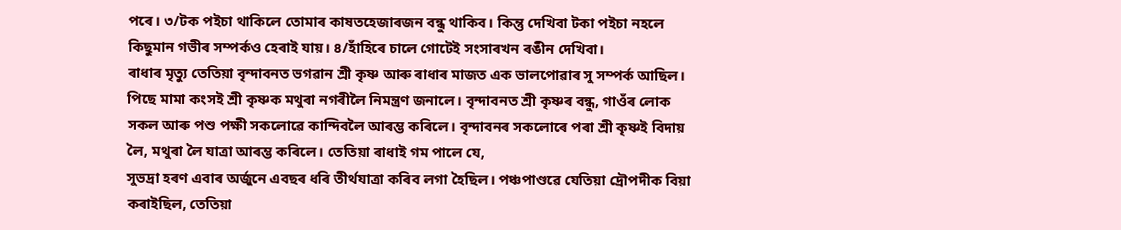পৰে। ৩/টক পইচা থাকিলে তোমাৰ কাষতহেজাৰজন বন্ধু থাকিব। কিন্তু দেখিবা টকা পইচা নহলে কিছুমান গভীৰ সম্পর্কও হেৰাই যায়। ৪/হাঁহিৰে চালে গোটেই সংসাৰখন ৰঙীন দেখিবা।
ৰাধাৰ মৃত্যু তেতিয়া বৃন্দাবনত ভগৱান শ্রী কৃষ্ণ আৰু ৰাধাৰ মাজত এক ভালপোৱাৰ সু সম্পর্ক আছিল। পিছে মামা কংসই শ্রী কৃষ্ণক মথুৰা নগৰীলৈ নিমন্ত্রণ জনালে। বৃন্দাবনত শ্রী কৃষ্ণৰ বন্ধু, গাওঁৰ লোক সকল আৰু পশু পক্ষী সকলোৱে কান্দিবলৈ আৰম্ভ কৰিলে। বৃন্দাবনৰ সকলোৰে পৰা শ্রী কৃষ্ণই বিদায় লৈ, মথুৰা লৈ যাত্রা আৰম্ভ কৰিলে। তেতিয়া ৰাধাই গম পালে যে,
সুভদ্ৰা হৰণ এবাৰ অৰ্জুনে এবছৰ ধৰি তীৰ্থযাত্ৰা কৰিব লগা হৈছিল। পঞ্চপাণ্ডৱে যেতিয়া দ্ৰৌপদীক বিয়া কৰাইছিল, তেতিয়া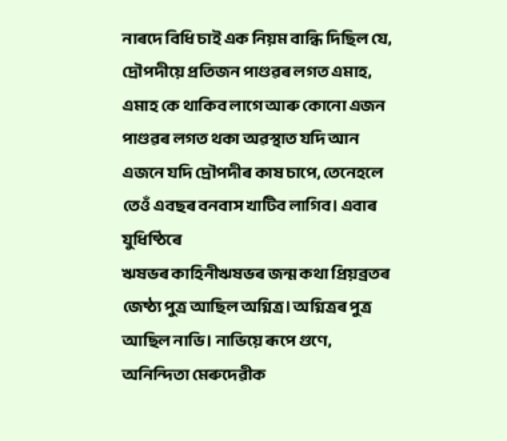নাৰদে বিধি চাই এক নিয়ম বান্ধি দিছিল যে, দ্ৰৌপদীয়ে প্ৰতিজন পাণ্ডৱৰ লগত এমাহ, এমাহ কে থাকিব লাগে আৰু কোনো এজন পাণ্ডৱৰ লগত থকা অৱস্থাত যদি আন এজনে যদি দ্ৰৌপদীৰ কাষ চাপে, তেনেহলে তেওঁ এবছৰ বনবাস খাটিব লাগিব। এবাৰ যুধিষ্ঠিৰে
ঋষভৰ কাহিনীঋষভৰ জন্ম কথা প্ৰিয়ব্ৰতৰ জেষ্ঠ্য পুত্র আছিল অগ্নিত্ৰ। অগ্নিত্ৰৰ পুত্র আছিল নাভি। নাভিয়ে ৰূপে গুণে, অনিন্দিতা মেৰুদেৱীক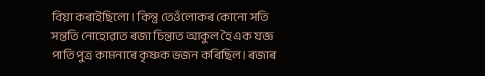বিয়া কৰাইছিলো। কিন্তু তেওঁলোকৰ কোনো সতি সন্ততি নোহোৱাত ৰজা চিন্তাত আকুল হৈ এক যজ্ঞ পাতি পুত্র কামনাৰে কৃষ্ণক ভজন কৰিছিল। ৰজাৰ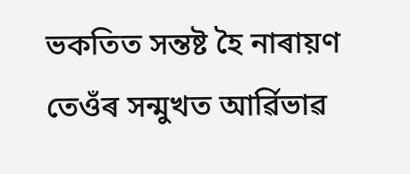ভকতিত সন্তষ্ট হৈ নাৰায়ণ তেওঁৰ সন্মুখত আৰ্ৱিভাৱ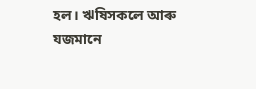হল। ঋষিসকলে আৰু যজমানে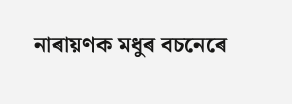নাৰায়ণক মধুৰ বচনেৰে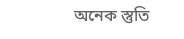অনেক স্তুতি